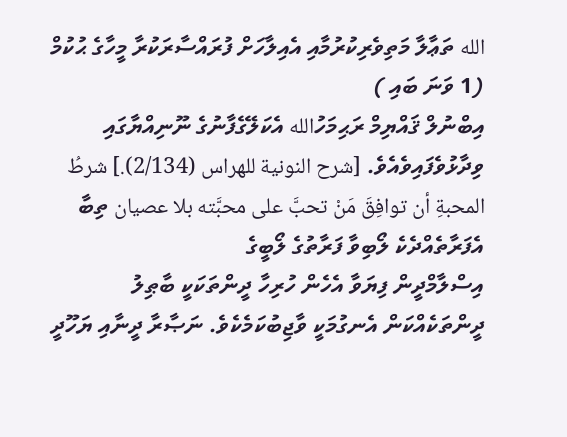الله ތަޢާލާ މަތިވެރިކުރުމާއި އެއިލާހަށް ފުރައްސާރަކުރާ މީހާގެ ޙުކުމް (1 ވަނަ ބައި )
އިބްނުލް ޤައްޔިމް ރަޙިމަހުالله އެކަލޭގެފާނުގެ ނޫނިއްޔާގައި ވިދާޅުވެފައިވެއެވެ. [شرح النونية للهراس (2/134).] شرطُ المحبةِ أن توافِقَ مَنْ تحبَّ على محبَّته بلا عصيان ތިބާ އެފަރާތެއްދެކެ ލޯބިވާ ފަރާތުގެ ލޯބީގެ
އިސްލާމްދީން ފިޔަވާ އެހެން ހުރިހާ ދީންތަކަކީ ބާޠިލު ދީންތަކެއްކަން އެނގުމަކީ ވާޖިބުކަމެކެވެ. ނަޞާރާ ދީނާއި ޔަހޫދީ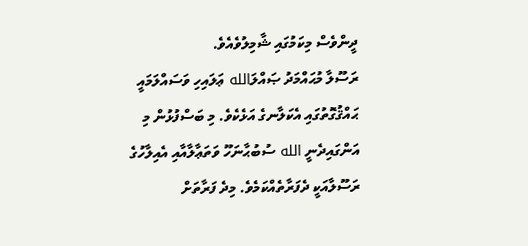ދީންވެސް މިކަމުގައި ޝާމިލުވެއެވެ.
ރަސޫލާ މުޙައްމަދު ޞައްލަالله ޢަލައިހި ވަސައްލަމައީ ޙައްޤުގޮތުގައި އެކަލާނގެ އަޅެކެވެ. މި ބަސްފުޅުން މި އަންގައިދެނީ الله ސުބުޙާނަހޫ ވަތަޢާލާއާއި އެއިލާހުގެ ރަސޫލާއަކީ ދެފަރާތެއްކަމެވެ. މިދެ ފަރާތަށް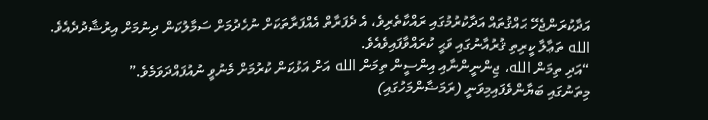އަދާކުރަންޖެހޭ ޙައްޤުތައް އަދާކުރުމުގައި ރައްކާތެރިވެ، އެ ދެފަރާތް އެއްފަރާތަކަށް ނުހެދުމަށް ސަމާލުކަން ދިނުމަށް އިރުޝާދުދެއެވެ.
الله ތަޢާލާ ކީރިތި ޤުރުއާނުގައި ވަޙީ ކުރައްވާފައިވެއެވެ.
“އަދި ތިމަން الله، ޖިންނީންނާއި އިންސީން ތިމަން الله އަށް އަޅުކަން ކުރުމަށް މެނުވީ ނުއުފައްދަވަމެވެ.”
މިތަނުގައި ބަޔާންވެފައިމިވަނީ (ރަމަޟާންމަހުގައި)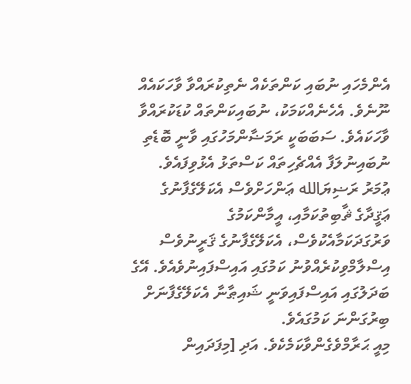އެންމެހައި ނުބައި ކަންތަކެއް ނެތިކުރައްވާ ވާހަކައެއް ނޫނެވެ. އެހެނެއްކަމަކު، ނުބައިކަންތައް ކުޑަކުރައްވާ ވާހަކައެވެ. ސަބަބަކީ ރަމަޟާންމަހުގައި ވާނީ ބޮޑެތި ނުބައިނުލަފާ އެއްޗެހިތައް ކަސްތަޅު އެޅުވިފައެވެ.
ޢުމަރު ރަޟިޔަالله ޢަންހަށްވެސް އެކަލޭގެފާނުގެ ޢަޤީދާގެ ޘާބިތުކަމާއި، އީމާންކަމުގެ ވަރުގަދަކަމާއެކުވެސް، އެކަލޭގެފާނުގެ ޤަރީނުވެސް އިސްލާމްވިކުރެއްވުނު ކަމުގައި އައިސްފައިނުވެއެވެ. އޭގެ ބަދަލުގައި އައިސްފައިވަނީ ޝައިޠާނާ އެކަލޭގެފާނަށް ބިރުގަންނަ ކަމުގައެވެ.
މިއީ ޙަރާމްވެގެންވާކަމެކެވެ. އަދި [މިފަދައިން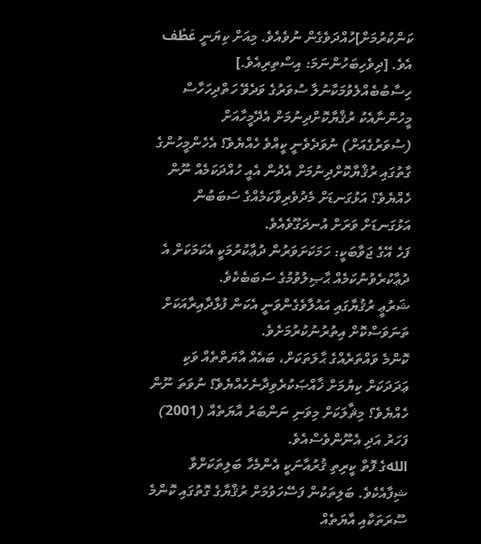ކަންކުރުމަށް]ހުއްދަވެގެން ނުވެއެވެ. މިއަށް ކިޔަނީ عَطْف އެވެ. [ދިވެހިބަހުންނަމަ: އިސްތިރިއެވެ.]
ހިސާބުބެއްލެވުމަކާނުލާ ސުވަރުގެ ވަދެވޭ ހަތްދިހަހާސް މީހުންނާއެކު ރުޤްޔާކޮށްދިނުމަށް އެދޭމީހާއަށް (ސުވަރުގެއަށް) ނުވަދެވެނީ ކީއްވެ ހެއްޔެވެ؟ އެހެންމީހުންގެ ގާތުގައި ރުޤްޔާކޮށްދިނުމަށް އެދުން އެއީ ހުއްދަކަމެއް ނޫން ހެއްޔެވެ؟ އަޅުގަނޑަށް މެދުވެރިވާކަމެއްގެ ސަބަބުން އަޅުގަނޑަށް ވަރަށް އުނދަގޫވެއެވެ.
ފަހެ އޭގެ ޖަވާބަކީ: ހަމަކަށަވަރުން ދުޢާކުރުމަކީ އެކަމަކަށް އެ ދުޢާކުރެވުނުކަމެއް ޙާޞިލުވުމުގެ ސަބަބެކެވެ.
ޝަރުޢީ ރުޤުޔާގައި އައުލާވެގެންވަނީ އެކަން ފުޅާދާއިރާއަކަށް ތަނަވަސްކޮށް އިތުރުނުކުރުމަށެވެ.
ކޮންމެ ވައްތަރެއްގެ ޙާލަތަކަށް، ބައެއް އާޔަތްތެއް ވަކި ޢަދަދަކަށް ކިޔުމަށް ޚާއްޞަކުރެވިދާނެހެއްޔެވެ؟ ނުވަތަ ނޫން ހެއްޔެވެ؟ މިޘާލަކަށް މިވަނި ނަންބަރު އާޔަތެއް (2001) ފަހަރު އަދި އެނޫންވެސްއެވެ.
اللهގެ ފޮތް ކީރިތި ޤުރުއާނަކީ އެންމެހާ ބަލިތަކަށްވާ ޝިފާއެކެވެ. ބަލިތަކުން ފަސޭހަވުމަށް ރުޤްޔާގެ ގޮތުގައި ކޮންމެ ސޫރަތަކާއި އާޔަތެއް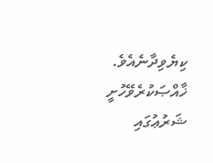ކިޔެވިދާނެއެވެ. ޚާއްޞަކުރެވޭހުށީ ޝަރުޢުގައި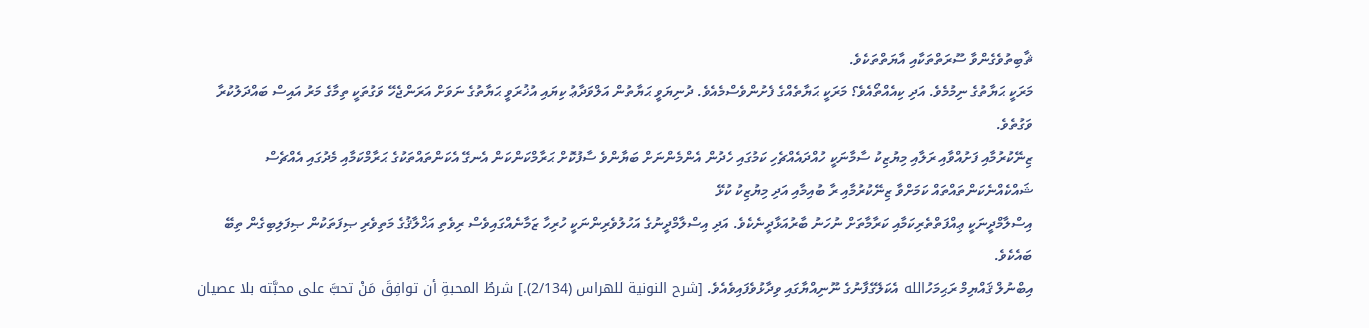ޘާބިތުވެގެންވާ ސޫރަތްތަކާއި އާޔަތްތަކެވެ.
މަރަކީ ޙަޔާތުގެ ނިމުމެވެ. އަދި ކިއެއްތޯއެވެ؟ މަރަކީ ޙަޔާތެއްގެ ފެށުންވެސްމެއެވެ. ދުނިޔަވީ ޙަޔާތުން އަލްވަދާޢު ކިޔައި އުޚުރަވީ ޙަޔާތުގެ ނަވަށް އަރަންޖެހޭ ވަގުތަކީ ތިމާގެ މަރު އައިސް ބައްދަލުކުރާ ވަގުތެވެ.
ޒިނޭކުރުމާއި ފަށުއްވާއި ރަލާއި މިޔުޒިކު ސާމާނަކީ ހުއްދައެއްޗެހި ކަމުގައި ހެދުން އެންމެންނަށް ބަޔާންވެ ސާފުކޮށް ޙަރާމްކަންކަން އެނގޭ އެކަންތައްތަކުގެ ޙަރާމްކަމާއި މެދުގައި އެއްޗެސް ޝައްކެއްނެކަންތައްތައް ކަމަށްވާ ޒިނޭކުރުމާއި ރާ ބުއިމާއި އަދި މިޔުޒިކު ކުޅޭ
އިސްލާމްދީނަކީ ޢިއްފަތްތެރިކަމާއި ކަރާމާތަށް ނުހަނު ބާރުއަޅާދީނެކެވެ. އަދި އިސްލާމްދީނުގެ އަހުލުވެރިންނަކީ ހުރިހާ ޒަމާނެއްގައިވެސް ރިވެތި އަޚްލާޤުގެ މަތިވެރި ޞިފަތަކުން ޞިފަލިބިގެން ތިބޭ ބައެކެވެ.
އިބްނުލް ޤައްޔިމް ރަޙިމަހުالله އެކަލޭގެފާނުގެ ނޫނިއްޔާގައި ވިދާޅުވެފައިވެއެވެ. [شرح النونية للهراس (2/134).] شرطُ المحبةِ أن توافِقَ مَنْ تحبَّ على محبَّته بلا عصيان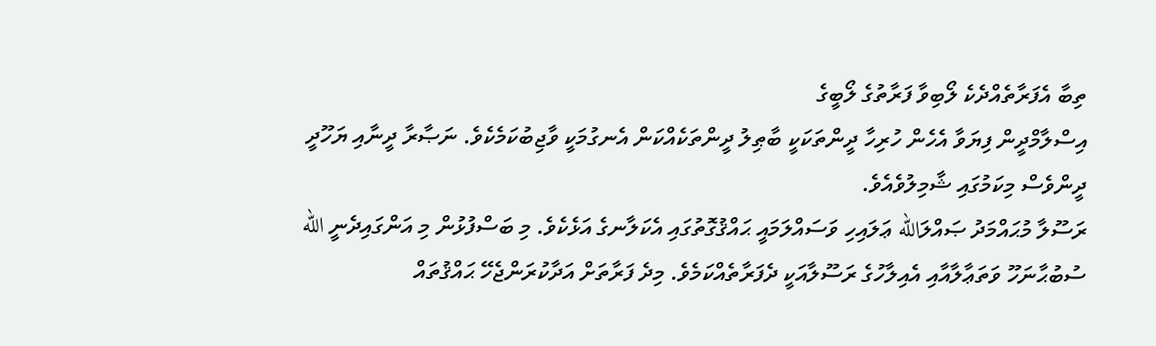ތިބާ އެފަރާތެއްދެކެ ލޯބިވާ ފަރާތުގެ ލޯބީގެ
އިސްލާމްދީން ފިޔަވާ އެހެން ހުރިހާ ދީންތަކަކީ ބާޠިލު ދީންތަކެއްކަން އެނގުމަކީ ވާޖިބުކަމެކެވެ. ނަޞާރާ ދީނާއި ޔަހޫދީ ދީންވެސް މިކަމުގައި ޝާމިލުވެއެވެ.
ރަސޫލާ މުޙައްމަދު ޞައްލަالله ޢަލައިހި ވަސައްލަމައީ ޙައްޤުގޮތުގައި އެކަލާނގެ އަޅެކެވެ. މި ބަސްފުޅުން މި އަންގައިދެނީ الله ސުބުޙާނަހޫ ވަތަޢާލާއާއި އެއިލާހުގެ ރަސޫލާއަކީ ދެފަރާތެއްކަމެވެ. މިދެ ފަރާތަށް އަދާކުރަންޖެހޭ ޙައްޤުތައް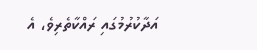އަދާކުރުމުގައި ރައްކާތެރިވެ، އެ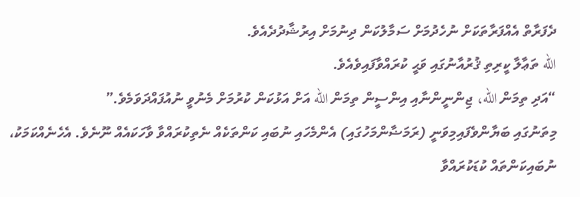ދެފަރާތް އެއްފަރާތަކަށް ނުހެދުމަށް ސަމާލުކަން ދިނުމަށް އިރުޝާދުދެއެވެ.
الله ތަޢާލާ ކީރިތި ޤުރުއާނުގައި ވަޙީ ކުރައްވާފައިވެއެވެ.
“އަދި ތިމަން الله، ޖިންނީންނާއި އިންސީން ތިމަން الله އަށް އަޅުކަން ކުރުމަށް މެނުވީ ނުއުފައްދަވަމެވެ.”
މިތަނުގައި ބަޔާންވެފައިމިވަނީ (ރަމަޟާންމަހުގައި) އެންމެހައި ނުބައި ކަންތަކެއް ނެތިކުރައްވާ ވާހަކައެއް ނޫނެވެ. އެހެނެއްކަމަކު، ނުބައިކަންތައް ކުޑަކުރައްވާ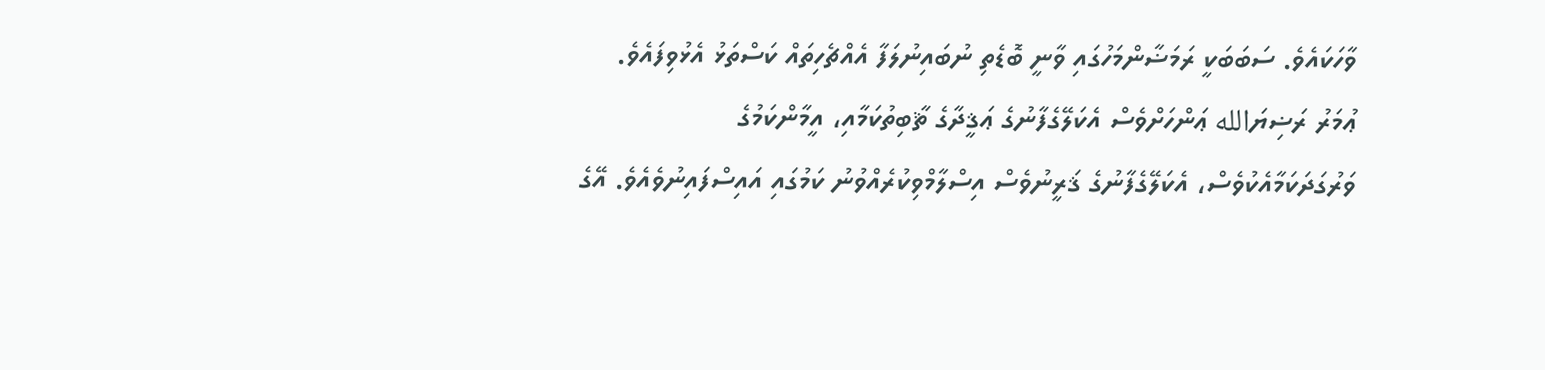ވާހަކައެވެ. ސަބަބަކީ ރަމަޟާންމަހުގައި ވާނީ ބޮޑެތި ނުބައިނުލަފާ އެއްޗެހިތައް ކަސްތަޅު އެޅުވިފައެވެ.
ޢުމަރު ރަޟިޔަالله ޢަންހަށްވެސް އެކަލޭގެފާނުގެ ޢަޤީދާގެ ޘާބިތުކަމާއި، އީމާންކަމުގެ ވަރުގަދަކަމާއެކުވެސް، އެކަލޭގެފާނުގެ ޤަރީނުވެސް އިސްލާމްވިކުރެއްވުނު ކަމުގައި އައިސްފައިނުވެއެވެ. އޭގެ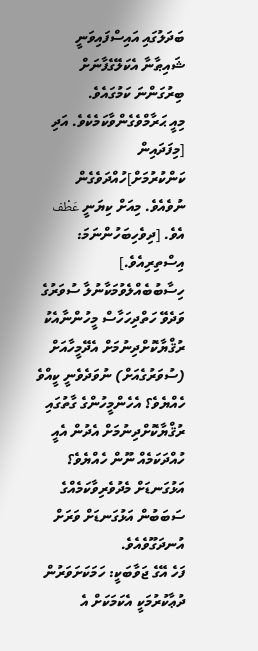ބަދަލުގައި އައިސްފައިވަނީ ޝައިޠާނާ އެކަލޭގެފާނަށް ބިރުގަންނަ ކަމުގައެވެ.
މިއީ ޙަރާމްވެގެންވާކަމެކެވެ. އަދި [މިފަދައިން ކަންކުރުމަށް]ހުއްދަވެގެން ނުވެއެވެ. މިއަށް ކިޔަނީ عَطْف އެވެ. [ދިވެހިބަހުންނަމަ: އިސްތިރިއެވެ.]
ހިސާބުބެއްލެވުމަކާނުލާ ސުވަރުގެ ވަދެވޭ ހަތްދިހަހާސް މީހުންނާއެކު ރުޤްޔާކޮށްދިނުމަށް އެދޭމީހާއަށް (ސުވަރުގެއަށް) ނުވަދެވެނީ ކީއްވެ ހެއްޔެވެ؟ އެހެންމީހުންގެ ގާތުގައި ރުޤްޔާކޮށްދިނުމަށް އެދުން އެއީ ހުއްދަކަމެއް ނޫން ހެއްޔެވެ؟ އަޅުގަނޑަށް މެދުވެރިވާކަމެއްގެ ސަބަބުން އަޅުގަނޑަށް ވަރަށް އުނދަގޫވެއެވެ.
ފަހެ އޭގެ ޖަވާބަކީ: ހަމަކަށަވަރުން ދުޢާކުރުމަކީ އެކަމަކަށް އެ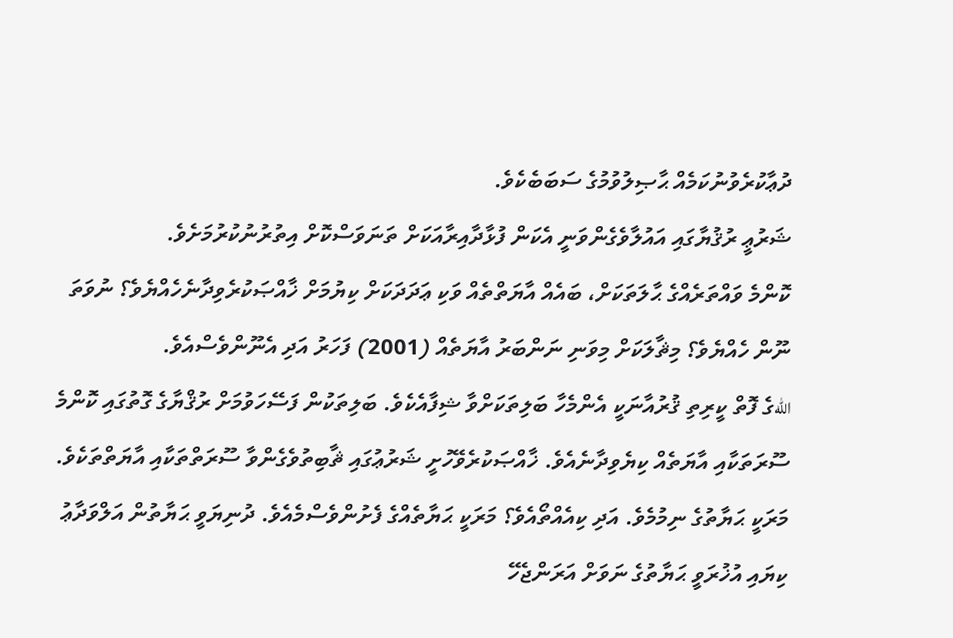ދުޢާކުރެވުނުކަމެއް ޙާޞިލުވުމުގެ ސަބަބެކެވެ.
ޝަރުޢީ ރުޤުޔާގައި އައުލާވެގެންވަނީ އެކަން ފުޅާދާއިރާއަކަށް ތަނަވަސްކޮށް އިތުރުނުކުރުމަށެވެ.
ކޮންމެ ވައްތަރެއްގެ ޙާލަތަކަށް، ބައެއް އާޔަތްތެއް ވަކި ޢަދަދަކަށް ކިޔުމަށް ޚާއްޞަކުރެވިދާނެހެއްޔެވެ؟ ނުވަތަ ނޫން ހެއްޔެވެ؟ މިޘާލަކަށް މިވަނި ނަންބަރު އާޔަތެއް (2001) ފަހަރު އަދި އެނޫންވެސްއެވެ.
اللهގެ ފޮތް ކީރިތި ޤުރުއާނަކީ އެންމެހާ ބަލިތަކަށްވާ ޝިފާއެކެވެ. ބަލިތަކުން ފަސޭހަވުމަށް ރުޤްޔާގެ ގޮތުގައި ކޮންމެ ސޫރަތަކާއި އާޔަތެއް ކިޔެވިދާނެއެވެ. ޚާއްޞަކުރެވޭހުށީ ޝަރުޢުގައި ޘާބިތުވެގެންވާ ސޫރަތްތަކާއި އާޔަތްތަކެވެ.
މަރަކީ ޙަޔާތުގެ ނިމުމެވެ. އަދި ކިއެއްތޯއެވެ؟ މަރަކީ ޙަޔާތެއްގެ ފެށުންވެސްމެއެވެ. ދުނިޔަވީ ޙަޔާތުން އަލްވަދާޢު ކިޔައި އުޚުރަވީ ޙަޔާތުގެ ނަވަށް އަރަންޖެހޭ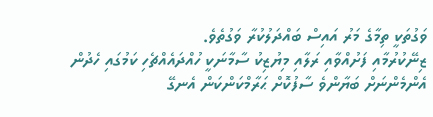ވަގުތަކީ ތިމާގެ މަރު އައިސް ބައްދަލުކުރާ ވަގުތެވެ.
ޒިނޭކުރުމާއި ފަށުއްވާއި ރަލާއި މިޔުޒިކު ސާމާނަކީ ހުއްދައެއްޗެހި ކަމުގައި ހެދުން އެންމެންނަށް ބަޔާންވެ ސާފުކޮށް ޙަރާމްކަންކަން އެނގޭ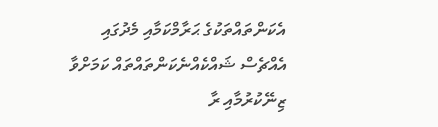އެކަންތައްތަކުގެ ޙަރާމްކަމާއި މެދުގައި އެއްޗެސް ޝައްކެއްނެކަންތައްތައް ކަމަށްވާ ޒިނޭކުރުމާއި ރާ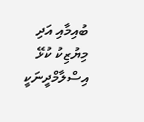ބުއިމާއި އަދި މިޔުޒިކު ކުޅޭ
އިސްލާމްދީނަކީ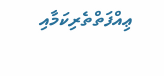ޢިއްފަތްތެރިކަމާއި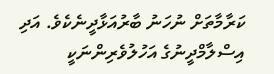ކަރާމާތަށް ނުހަނު ބާރުއަޅާދީނެކެވެ. އަދި އިސްލާމްދީނުގެ އަހުލުވެރިންނަކީ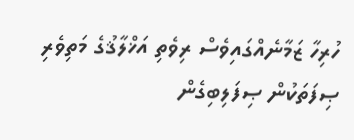ހުރިހާ ޒަމާނެއްގައިވެސް ރިވެތި އަޚްލާޤުގެ މަތިވެރި ޞިފަތަކުން ޞިފަލިބިގެން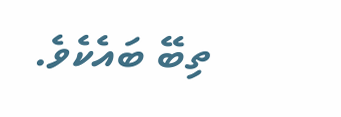ތިބޭ ބައެކެވެ.